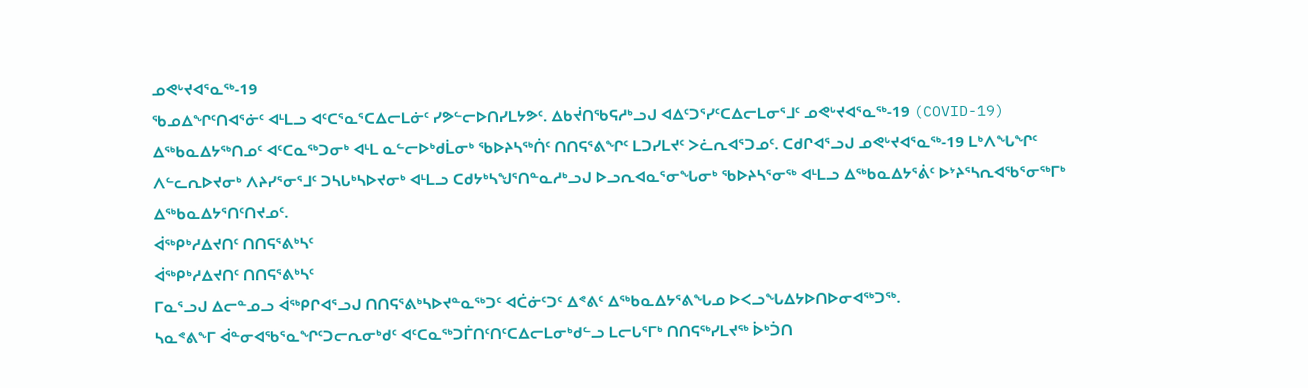ᓄᕙᒡᔪᐊᕐᓇᖅ-19
ᖃᓄᐃᖏᑦᑎᐊᕐᓃᑦ ᐊᒻᒪᓗ ᐊᑦᑕᕐᓇᕐᑕᐃᓕᒪᓃᑦ ᓯᕗᓪᓕᐅᑎᓯᒪᔭᕗᑦ. ᐃᑲᔫᑎᖃᕋᓱᒃᓗᒍ ᐊᐃᑦᑐᕐᓯᑦᑕᐃᓕᒪᓂᕐᒧᑦ ᓄᕙᒡᔪᐊᕐᓇᖅ-19 (COVID-19) ᐃᖅᑲᓇᐃᔭᖅᑎᓄᑦ ᐊᑦᑕᓇᖅᑐᓂᒃ ᐊᒻᒪ ᓇᓪᓕᐅᒃᑯᒫᓂᒃ ᖃᐅᔨᓴᖅᑏᑦ ᑎᑎᕋᕐᕕᖏᑦ ᒪᑐᓯᒪᔪᑦ ᐳᓛᕆᐊᕐᑐᓄᑦ. ᑕᑯᒋᐊᕐᓗᒍ ᓄᕙᒡᔪᐊᕐᓇᖅ-19 ᒪᒃᐱᖓᖏᑦ ᐱᓪᓚᕆᐅᔪᓂᒃ ᐱᔨᓯᕐᓂᕐᒧᑦ ᑐᓴᒐᒃᓴᐅᔪᓂᒃ ᐊᒻᒪᓗ ᑕᑯᔭᒃᓴᖑᕐᑎᓐᓇᓱᒃᓗᒍ ᐅᓗᕆᐊᓇᕐᓂᖓᓂᒃ ᖃᐅᔨᓴᕐᓂᖅ ᐊᒻᒪᓗ ᐃᖅᑲᓇᐃᔭᕐᕖᑦ ᐅᔾᔨᕐᓴᕆᐊᖃᕐᓂᖅᒥᒃ ᐃᖅᑲᓇᐃᔭᕐᑎᑦᑎᔪᓄᑦ.
ᐋᖅᑭᒃᓱᐃᔪᑎᑦ ᑎᑎᕋᕐᕕᒃᓴᑦ
ᐋᖅᑭᒃᓱᐃᔪᑎᑦ ᑎᑎᕋᕐᕕᒃᓴᑦ
ᒥᓇᕐᓗᒍ ᐃᓕᓐᓄᓗ ᐋᖅᑭᒋᐊᕐᓗᒍ ᑎᑎᕋᕐᕕᒃᓴᐅᔪᓐᓇᖅᑐᑦ ᐊᑖᓃᑦᑐᑦ ᐃᕝᕕᑦ ᐃᖅᑲᓇᐃᔭᕐᕕᖓᓄ ᐅᐸᓗᖓᐃᔭᐅᑎᐅᓂᐊᖅᑐᖅ.
ᓴᓇᕝᕕᖕᒥ ᐋᓐᓂᐊᖃᕐᓇᖏᑦᑐᓕᕆᓂᒃᑯᑦ ᐊᑦᑕᓇᖅᑐᒦᑎᑦᑎᑦᑕᐃᓕᒪᓂᒃᑯᓪᓗ ᒪᓕᒐᕐᒥᒃ ᑎᑎᕋᖅᓯᒪᔪᖅ ᐆᒃᑑᑎ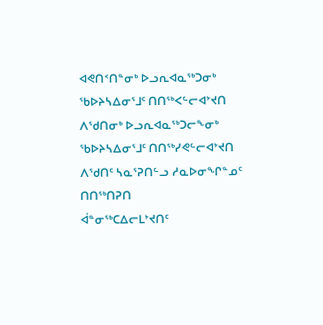ᐊᕙᑎᑉᑎᓐᓂᒃ ᐅᓗᕆᐊᓇᖅᑐᓂᒃ ᖃᐅᔨᓴᐃᓂᕐᒧᑦ ᑎᑎᖅᐸᓪᓕᐊᔾᔪᑎ
ᐱᖁᑎᓂᒃ ᐅᓗᕆᐊᓇᖅᑐᓕᖕᓂᒃ ᖃᐅᔨᓴᐃᓂᕐᒧᑦ ᑎᑎᖅᓯᕙᓪᓕᐊᔾᔪᑎ
ᐱᖁᑎᑦ ᓴᓇᕐᕈᑎᓪᓗ ᓱᓇᐅᓂᖏᓐᓄᑦ ᑎᑎᖅᑎᕈᑎ
ᐋᓐᓂᖅᑕᐃᓕᒪᔾᔪᑎᑦ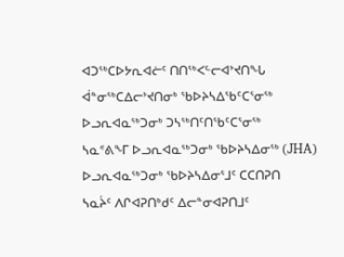ᐊᑐᖅᑕᐅᔭᕆᐊᓖᑦ ᑎᑎᖅᐸᓪᓕᐊᔾᔪᑎᖓ
ᐋᓐᓂᖅᑕᐃᓕᔾᔪᑎᓂᒃ ᖃᐅᔨᓴᐃᖃᑦᑕᕐᓂᖅ
ᐅᓗᕆᐊᓇᖅᑐᓂᒃ ᑐᓴᖅᑎᑦᑎᖃᑦᑕᕐᓂᖅ
ᓴᓇᕝᕕᖕᒥ ᐅᓗᕆᐊᓇᖅᑐᓂᒃ ᖃᐅᔨᓴᐃᓂᖅ (JHA)
ᐅᓗᕆᐊᓇᖅᑐᓂᒃ ᖃᐅᔨᓴᐃᓂᕐᒧᑦ ᑕᑕᑎᕈᑎ
ᓴᓇᔩᑦ ᐱᒋᐊᕈᑎᒃᑯᑦ ᐃᓕᓐᓂᐊᕈᑎᒧᑦ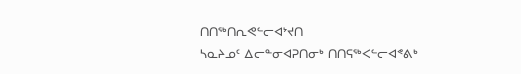ᑎᑎᖅᑎᕆᕙᓪᓕᐊᔾᔪᑎ
ᓴᓇᔨᓄᑦ ᐃᓕᓐᓂᐊᕈᑎᓂᒃ ᑎᑎᕋᖅᐸᓪᓕᐊᕝᕕᒃ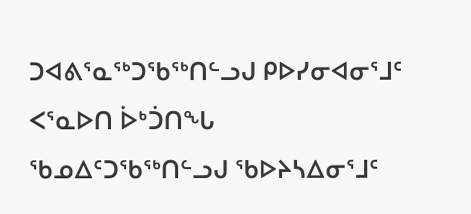ᑐᐊᕕᕐᓇᖅᑐᖃᖅᑎᓪᓗᒍ ᑭᐅᓯᓂᐊᓂᕐᒧᑦ ᐸᕐᓇᐅᑎ ᐆᒃᑑᑎᖓ
ᖃᓄᐃᑦᑐᖃᖅᑎᓪᓗᒍ ᖃᐅᔨᓴᐃᓂᕐᒧᑦ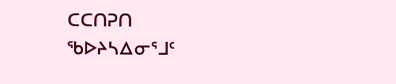ᑕᑕᑎᕈᑎ
ᖃᐅᔨᓴᐃᓂᕐᒧᑦ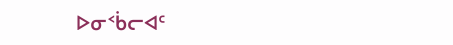ᐅᓂᑉᑳᓕᐊᑦ